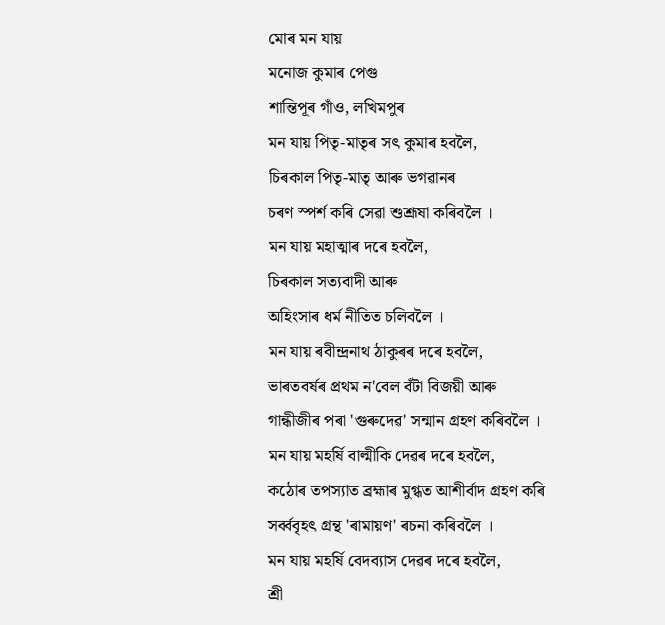মোৰ মন যায়
মনোজ কুমাৰ পেগু
শান্তিপূৰ গাঁও, লখিমপুৰ
মন যায় পিতৃ-মাতৃৰ সৎ কুমাৰ হবলৈ,
চিৰকাল পিতৃ-মাতৃ আৰু ভগৱানৰ
চৰণ স্পৰ্শ কৰি সেৱা শুশ্ৰূষা কৰিবলৈ ।
মন যায় মহাত্মাৰ দৰে হবলৈ,
চিৰকাল সত্যবাদী আৰু
অহিংসাৰ ধৰ্ম নীতিত চলিবলৈ ।
মন যায় ৰবীন্দ্ৰনাথ ঠাকুৰৰ দৰে হবলৈ,
ভাৰতবৰ্ষৰ প্ৰথম ন'বেল বঁটা বিজয়ী আৰু
গান্ধীজীৰ পৰা 'গুৰুদেৱ' সন্মান গ্ৰহণ কৰিবলৈ ।
মন যায় মহৰ্ষি বাল্মীকি দেৱৰ দৰে হবলৈ,
কঠোৰ তপস্যাত ব্ৰহ্মাৰ মুগ্ধত আশীৰ্বাদ গ্ৰহণ কৰি
সৰ্ব্ববৃহৎ গ্ৰন্থ 'ৰামায়ণ' ৰচনা কৰিবলৈ ।
মন যায় মহৰ্ষি বেদব্যাস দেৱৰ দৰে হবলৈ,
শ্ৰী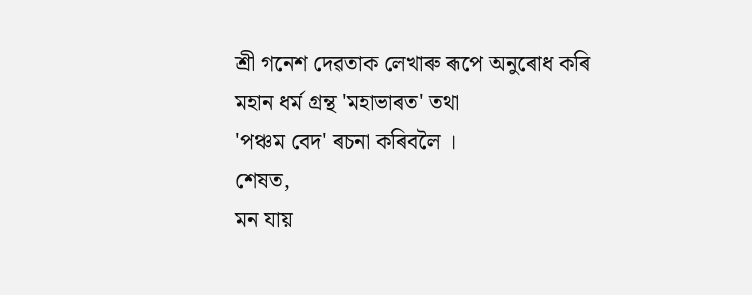শ্ৰী গনেশ দেৱতাক লেখাৰু ৰূপে অনুৰোধ কৰি
মহান ধৰ্ম গ্ৰন্থ 'মহাভাৰত' তথা
'পঞ্চম বেদ' ৰচনা কৰিবলৈ ।
শেষত,
মন যায়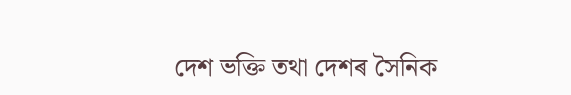দেশ ভক্তি তথা দেশৰ সৈনিক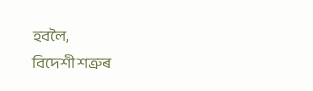হবলৈ,
বিদেশী শত্ৰুৰ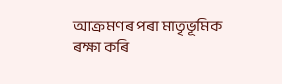আক্ৰমণৰ পৰা মাতৃভূমিক ৰক্ষা কৰি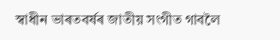স্বাধীন ভাৰতবৰ্ষৰ জাতীয় সংগীত গাবলৈ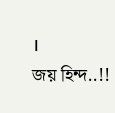।
জয় হিন্দ..!!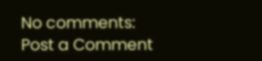No comments:
Post a Comment